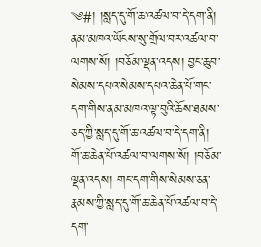༄#། །སླད་དུ་གོ་ཆ་འཚལ་བ་དེ་དག་ནི། ནམ་མཁའ་ཡོངས་སུ་གྲོལ་བར་འཚལ་བ་ལགས་སོ། །བཅོམ་ལྡན་འདས། བྱང་ཆུབ་སེམས་དཔའ་སེམས་དཔའ་ཆེན་པོ་གང་དག་གིས་ནམ་མཁའ་ལྟ་བུའི་ཆོས་ཐམས་ཅད་ཀྱི་སླད་དུ་གོ་ཆ་འཚལ་བ་དེ་དག་ནི། གོ་ཆ་ཆེན་པོ་འཚལ་བ་ལགས་སོ། །བཅོམ་ལྡན་འདས། གང་དག་གིས་སེམས་ཅན་རྣམས་ཀྱི་སླད་དུ་གོ་ཆ་ཆེན་པོ་འཚལ་བ་དེ་དག་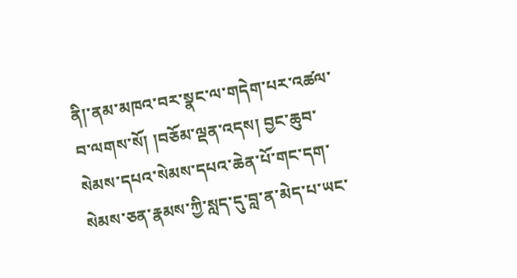ནི།་ནམ་མཁའ་བར་སྣང་ལ་གདེག་པར་འཚལ་བ་ལགས་སོ། །བཅོམ་ལྡན་འདས། བྱང་ཆུབ་སེམས་དཔའ་སེམས་དཔའ་ཆེན་པོ་གང་དག་སེམས་ཅན་རྣམས་ཀྱི་སླད་དུ་བླ་ན་མེད་པ་ཡང་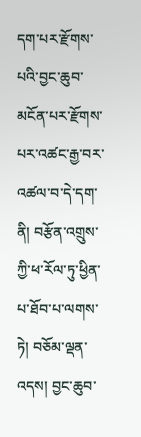དག་པར་རྫོགས་པའི་བྱང་ཆུབ་མངོན་པར་རྫོགས་པར་འཚང་རྒྱ་བར་འཚལ་བ་དེ་དག་ནི། བརྩོན་འགྲུས་ཀྱི་ཕ་རོལ་ཏུ་ཕྱིན་པ་ཐོབ་པ་ལགས་ཏེ། བཅོམ་ལྡན་འདས། བྱང་ཆུབ་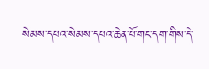སེམས་དཔའ་སེམས་དཔའ་ཆེན་པོ་གང་དག་གིས་དེ་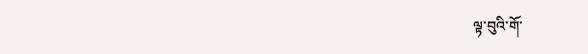ལྟ་བུའི་གོ་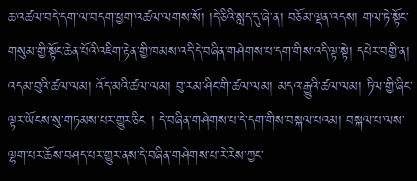ཆ་འཚལ་བདེ་དག་ལ་བདག་ཕྱག་འཚལ་ལགས་སོ། །དེ་ཅིའི་སླད་དུ་ཞེ་ན། བཅོམ་ལྡན་འདས། གལ་ཏེ་སྟོང་གསུམ་གྱི་སྟོང་ཆེན་པོའི་འཇིག་རྟེན་གྱི་ཁམས་འདི་དེ་བཞིན་གཤེགས་པ་དག་གིས་འདི་ལྟ་སྟེ། དཔེར་བགྱི་ན། འདམ་བུའི་ཚལ་ལམ། འོད་མའི་ཚལ་ལམ། བུ་རམ་ཤིང་གི་ཚལ་ལམ། མདའ་རྒྱུའི་ཚལ་ལམ། ཏིལ་གྱི་ཞིང་ལྟར་ཡོངས་སུ་གཏམས་པར་གྱུར་ཅིང ། དེ་བཞིན་གཤེགས་པ་དེ་དག་གིས་བསྐལ་པའམ། བསྐལ་པ་ལས་ལྷག་པར་ཆོས་བཤད་པར་གྱུར་ནས་དེ་བཞིན་གཤེགས་པ་རེ་རེས་ཀྱང་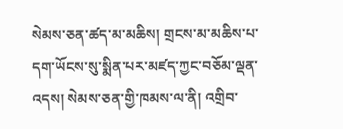སེམས་ཅན་ཚད་མ་མཆིས། གྲངས་མ་མཆིས་པ་དག་ཡོངས་སུ་སྨིན་པར་མཛད་ཀྱང་བཅོམ་ལྡན་
འདས། སེམས་ཅན་གྱི་ཁམས་ལ་ནི། འགྲིབ་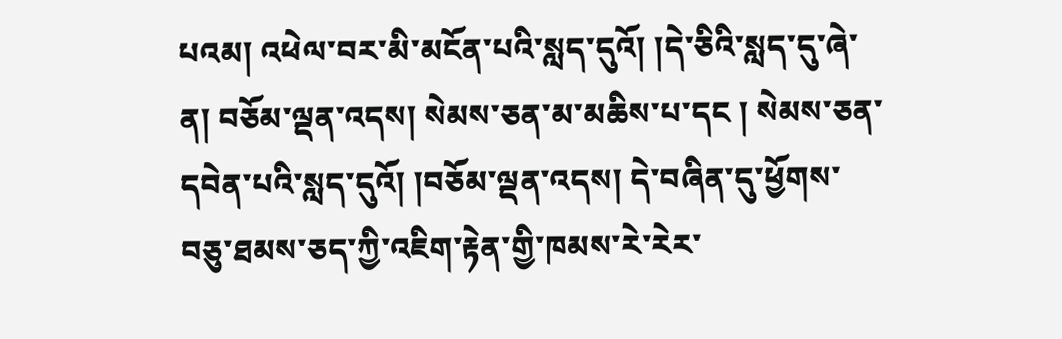པའམ། འཕེལ་བར་མི་མངོན་པའི་སླད་དུའོ། །དེ་ཅིའི་སླད་དུ་ཞེ་ན། བཅོམ་ལྡན་འདས། སེམས་ཅན་མ་མཆིས་པ་དང ། སེམས་ཅན་དབེན་པའི་སླད་དུའོ། །བཅོམ་ལྡན་འདས། དེ་བཞིན་དུ་ཕྱོགས་བཅུ་ཐམས་ཅད་ཀྱི་འཇིག་རྟེན་གྱི་ཁམས་རེ་རེར་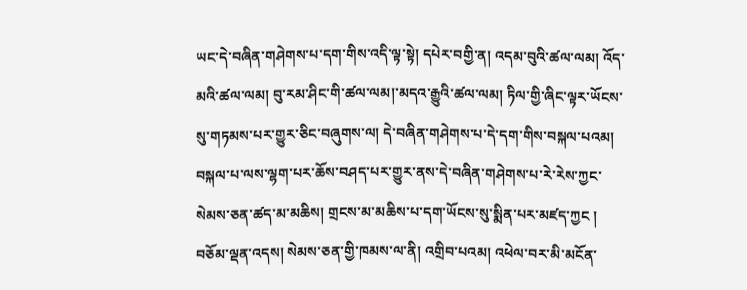ཡང་དེ་བཞིན་གཤེགས་པ་དག་གིས་འདི་ལྟ་སྟེ། དཔེར་བགྱི་ན། འདམ་བུའི་ཚལ་ལམ། འོད་མའི་ཚལ་ལམ། བུ་རམ་ཤིང་གི་ཚལ་ལམ།་མདའ་རྒྱུའི་ཚལ་ལམ། ཏིལ་གྱི་ཞིང་ལྟར་ཡོངས་སུ་གཏམས་པར་གྱུར་ཅིང་བཞུགས་ལ། དེ་བཞིན་གཤེགས་པ་དེ་དག་གིས་བསྐལ་པའམ། བསྐལ་པ་ལས་ལྷག་པར་ཆོས་བཤད་པར་གྱུར་ནས་དེ་བཞིན་གཤེགས་པ་རེ་རེས་ཀྱང་སེམས་ཅན་ཚད་མ་མཆིས། གྲངས་མ་མཆིས་པ་དག་ཡོངས་སུ་སྨིན་པར་མཛད་ཀྱང ། བཅོམ་ལྡན་འདས། སེམས་ཅན་གྱི་ཁམས་ལ་ནི། འགྲིབ་པའམ། འཕེལ་བར་མི་མངོན་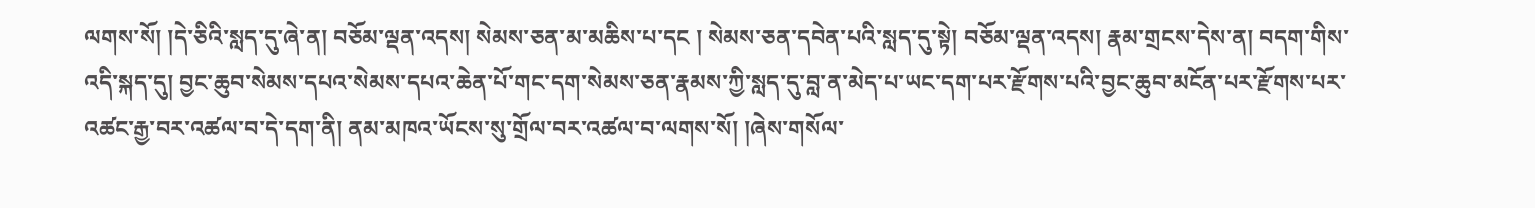ལགས་སོ། །དེ་ཅིའི་སླད་དུ་ཞེ་ན། བཅོམ་ལྡན་འདས། སེམས་ཅན་མ་མཆིས་པ་དང ། སེམས་ཅན་དབེན་པའི་སླད་དུ་སྟེ། བཅོམ་ལྡན་འདས། རྣམ་གྲངས་དེས་ན། བདག་གིས་འདི་སྐད་དུ། བྱང་ཆུབ་སེམས་དཔའ་སེམས་དཔའ་ཆེན་པོ་གང་དག་སེམས་ཅན་རྣམས་ཀྱི་སླད་དུ་བླ་ན་མེད་པ་ཡང་དག་པར་རྫོགས་པའི་བྱང་ཆུབ་མངོན་པར་རྫོགས་པར་འཚང་རྒྱ་བར་འཚལ་བ་དེ་དག་ནི། ནམ་མཁའ་ཡོངས་སུ་གྲོལ་བར་འཚལ་བ་ལགས་སོ། །ཞེས་གསོལ་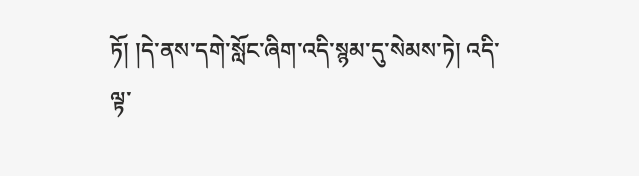ཏོ། །དེ་ནས་དགེ་སློང་ཞིག་འདི་སྙམ་དུ་སེམས་ཏེ། འདི་ལྟ་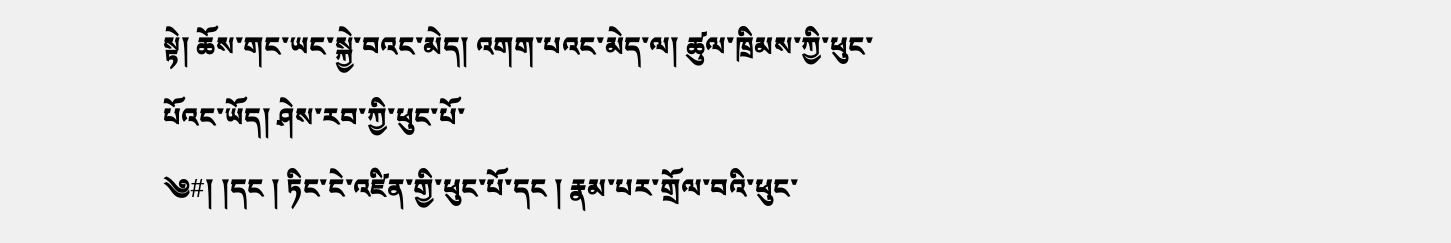སྟེ། ཆོས་གང་ཡང་སྐྱེ་བའང་མེད། འགག་པའང་མེད་ལ། ཚུལ་ཁྲིམས་ཀྱི་ཕུང་པོའང་ཡོད། ཤེས་རབ་ཀྱི་ཕུང་པོ་
༄#། །དང ། ཏིང་ངེ་འཛིན་གྱི་ཕུང་པོ་དང ། རྣམ་པར་གྲོལ་བའི་ཕུང་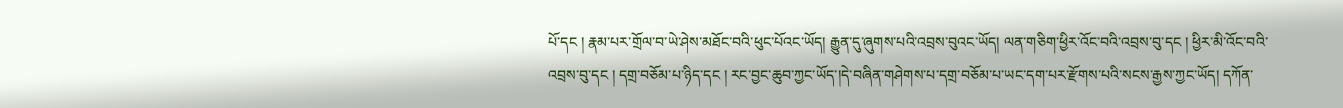པོ་དང ། རྣམ་པར་གྲོལ་བ་ཡེ་ཤེས་མཐོང་བའི་ཕུང་པོའང་ཡོད། རྒྱུན་དུ་ཞུགས་པའི་འབྲས་བུའང་ཡོད། ལན་གཅིག་ཕྱིར་འོང་བའི་འབྲས་བུ་དང ། ཕྱིར་མི་འོང་བའི་འབྲས་བུ་དང ། དགྲ་བཅོམ་པ་ཉིད་དང ། རང་བྱང་ཆུབ་ཀྱང་ཡོད་།དེ་བཞིན་གཤེགས་པ་དགྲ་བཅོམ་པ་ཡང་དག་པར་རྫོགས་པའི་སངས་རྒྱས་ཀྱང་ཡོད། དཀོན་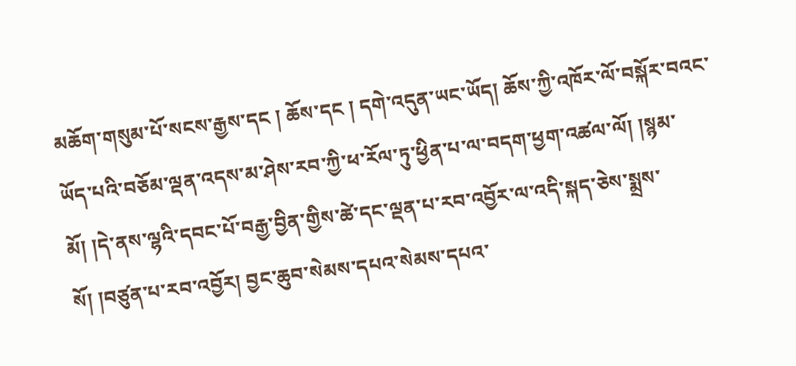མཆོག་གསུམ་པོ་སངས་རྒྱས་དང ། ཆོས་དང ། དགེ་འདུན་ཡང་ཡོད། ཆོས་ཀྱི་འཁོར་ལོ་བསྐོར་བའང་ཡོད་པའི་བཅོམ་ལྡན་འདས་མ་ཤེས་རབ་ཀྱི་ཕ་རོལ་ཏུ་ཕྱིན་པ་ལ་བདག་ཕྱག་འཚལ་ལོ། །སྙམ་མོ། །དེ་ནས་ལྷའི་དབང་པོ་བརྒྱ་བྱིན་གྱིས་ཚེ་དང་ལྡན་པ་རབ་འབྱོར་ལ་འདི་སྐད་ཅེས་སྨྲས་སོ། །བཙུན་པ་རབ་འབྱོར། བྱང་ཆུབ་སེམས་དཔའ་སེམས་དཔའ་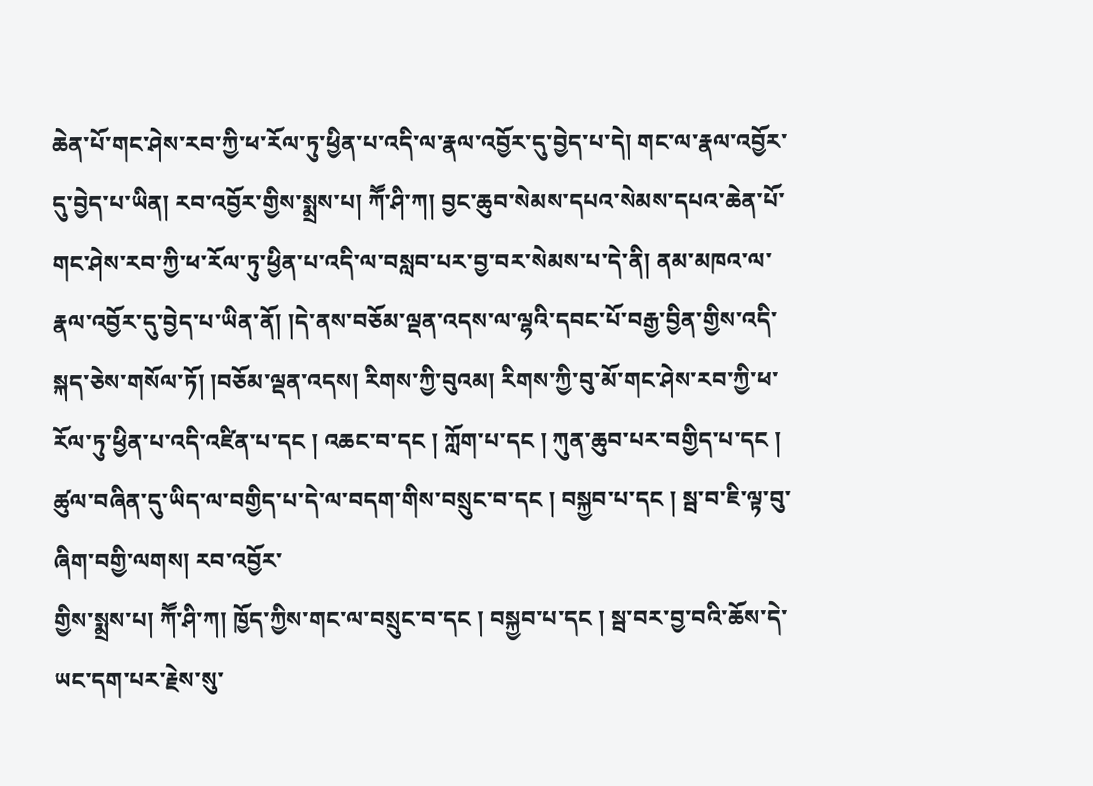ཆེན་པོ་གང་ཤེས་རབ་ཀྱི་ཕ་རོལ་ཏུ་ཕྱིན་པ་འདི་ལ་རྣལ་འབྱོར་དུ་བྱེད་པ་དེ། གང་ལ་རྣལ་འབྱོར་དུ་བྱེད་པ་ཡིན། རབ་འབྱོར་གྱིས་སྨྲས་པ། ཀཽ་ཤི་ཀ། བྱང་ཆུབ་སེམས་དཔའ་སེམས་དཔའ་ཆེན་པོ་གང་ཤེས་རབ་ཀྱི་ཕ་རོལ་ཏུ་ཕྱིན་པ་འདི་ལ་བསླབ་པར་བྱ་བར་སེམས་པ་དེ་ནི། ནམ་མཁའ་ལ་རྣལ་འབྱོར་དུ་བྱེད་པ་ཡིན་ནོ། །དེ་ནས་བཅོམ་ལྡན་འདས་ལ་ལྷའི་དབང་པོ་བརྒྱ་བྱིན་གྱིས་འདི་སྐད་ཅེས་གསོལ་ཏོ། །བཅོམ་ལྡན་འདས། རིགས་ཀྱི་བུའམ། རིགས་ཀྱི་བུ་མོ་གང་ཤེས་རབ་ཀྱི་ཕ་རོལ་ཏུ་ཕྱིན་པ་འདི་འཛིན་པ་དང ། འཆང་བ་དང ། ཀློག་པ་དང ། ཀུན་ཆུབ་པར་བགྱིད་པ་དང ། ཚུལ་བཞིན་དུ་ཡིད་ལ་བགྱིད་པ་དེ་ལ་བདག་གིས་བསྲུང་བ་དང ། བསྐྱབ་པ་དང ། སྦ་བ་ཇི་ལྟ་བུ་ཞིག་བགྱི་ལགས། རབ་འབྱོར་
གྱིས་སྨྲས་པ། ཀཽ་ཤི་ཀ། ཁྱོད་ཀྱིས་གང་ལ་བསྲུང་བ་དང ། བསྐྱབ་པ་དང ། སྦ་བར་བྱ་བའི་ཆོས་དེ་ཡང་དག་པར་རྗེས་སུ་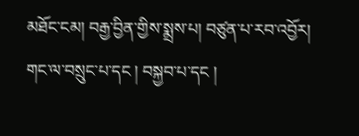མཐོང་ངམ། བརྒྱ་བྱིན་གྱིས་སྨྲས་པ། བཙུན་པ་རབ་འབྱོར། གང་ལ་བསྲུང་པ་དང ། བསྐྱབ་པ་དང །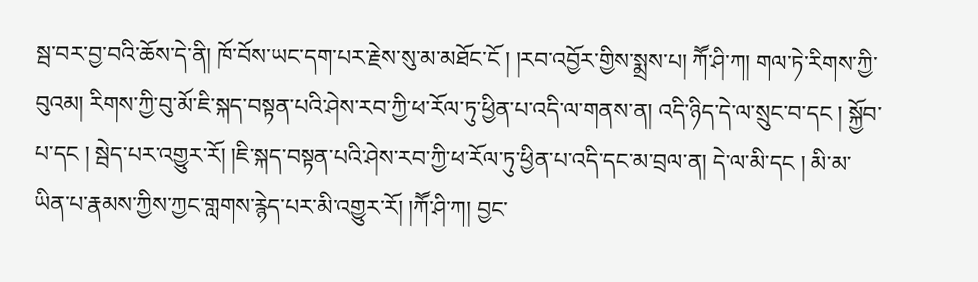སྦ་བར་བྱ་བའི་ཆོས་དེ་ནི། ཁོ་བོས་ཡང་དག་པར་རྗེས་སུ་མ་མཐོང་ངོ ། །རབ་འབྱོར་གྱིས་སྨྲས་པ། ཀཽ་ཤི་ཀ། གལ་ཏེ་རིགས་ཀྱི་བུའམ། རིགས་ཀྱི་བུ་མོ་ཇི་སྐད་བསྟན་པའི་ཤེས་རབ་ཀྱི་ཕ་རོལ་ཏུ་ཕྱིན་པ་འདི་ལ་གནས་ན། འདི་ཉིད་དེ་ལ་སྲུང་བ་དང ། སྐྱོབ་པ་དང ། སྦེད་པར་འགྱུར་རོ། །ཇི་སྐད་བསྟན་པའི་ཤེས་རབ་ཀྱི་ཕ་རོལ་ཏུ་ཕྱིན་པ་འདི་དང་མ་བྲལ་ན། དེ་ལ་མི་དང ། མི་མ་ཡིན་པ་རྣམས་ཀྱིས་ཀྱང་གླགས་རྙེད་པར་མི་འགྱུར་རོ། །ཀཽ་ཤི་ཀ། བྱང་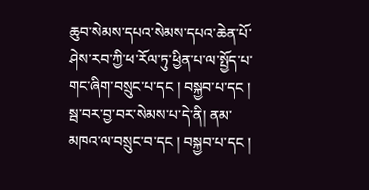ཆུབ་སེམས་དཔའ་སེམས་དཔའ་ཆེན་པོ་ཤེས་རབ་ཀྱི་ཕ་རོལ་ཏུ་ཕྱིན་པ་ལ་སྤྱོད་པ་གང་ཞིག་བསྲུང་པ་དང ། བསྐྱབ་པ་དང ། སྦ་བར་བྱ་བར་སེམས་པ་དེ་ནི། ནམ་མཁའ་ལ་བསྲུང་བ་དང ། བསྐྱབ་པ་དང །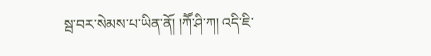སྦ་བར་སེམས་པ་ཡིན་ནོ། །ཀཽ་ཤི་ཀ། འདི་ཇི་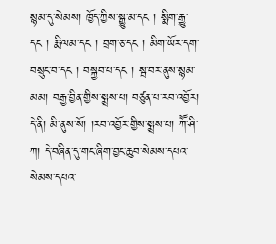སྙམ་དུ་སེམས། ཁྱོད་ཀྱིས་སྒྱུ་མ་དང ། སྨིག་རྒྱུ་དང ། རྨི་ལམ་དང ། བྲག་ཅ་དང ། མིག་ཡོར་དག་བསྲུང་བ་དང ། བསྐྱབ་པ་དང ། སྦ་བར་ནུས་སྙམ་མམ། བརྒྱ་བྱིན་གྱིས་སྨྲས་པ། བཙུན་པ་རབ་འབྱོར། དེ་ནི། མི་ནུས་སོ། །རབ་འབྱོར་གྱིས་སྨྲས་པ། ཀཽ་ཤི་ཀ། དེ་བཞིན་དུ་གང་ཞིག་བྱང་ཆུབ་སེམས་དཔའ་སེམས་དཔའ་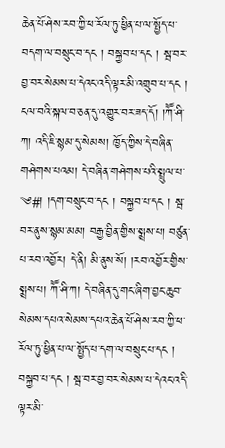ཆེན་པོ་ཤེས་རབ་ཀྱི་ཕ་རོལ་ཏུ་ཕྱིན་པ་ལ་སྤྱོད་པ་བདག་ལ་བསྲུང་བ་དང ། བསྐྱབ་པ་དང ། སྦ་བར་བྱ་བར་སེམས་པ་དེའང་འདི་ལྟར་མི་འགྲུབ་པ་དང ། ངལ་བའི་སྐལ་བ་ཅན་དུ་འགྱུར་བར་ཟད་དོ། །ཀཽ་ཤི་ཀ། འདི་ཇི་སྙམ་དུ་སེམས། ཁྱོད་ཀྱིས་དེ་བཞིན་གཤེགས་པའམ། དེ་བཞིན་གཤེགས་པའི་སྤྲུལ་པ་
༄#། །དག་བསྲུང་བ་དང ། བསྐྱབ་པ་དང ། སྦ་བར་ནུས་སྙམ་མམ། བརྒྱ་བྱིན་གྱིས་སྨྲས་པ། བཙུན་པ་རབ་འབྱོར། དེ་ནི། མི་ནུས་སོ། །རབ་འབྱོར་གྱིས་སྨྲས་པ། ཀཽ་ཤི་ཀ། དེ་བཞིན་དུ་གང་ཞིག་བྱང་ཆུབ་སེམས་དཔའ་སེམས་དཔའ་ཆེན་པོ་ཤེས་རབ་ཀྱི་ཕ་རོལ་ཏུ་ཕྱིན་པ་ལ་སྤྱོད་པ་དག་ལ་བསྲུང་པ་དང ། བསྐྱབ་པ་དང ། སྦ་བར་བྱ་བར་སེམས་པ་དེའང་འདི་ལྟར་མི་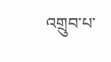འགྲུབ་པ་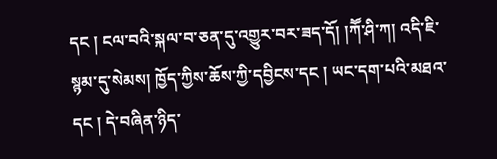དང ། ངལ་བའི་སྐལ་བ་ཅན་དུ་འགྱུར་བར་ཟད་དོ། །ཀཽ་ཤི་ཀ། འདི་ཇི་སྙམ་དུ་སེམས། ཁྱོད་ཀྱིས་ཆོས་ཀྱི་དབྱིངས་དང ། ཡང་དག་པའི་མཐའ་དང ། དེ་བཞིན་ཉིད་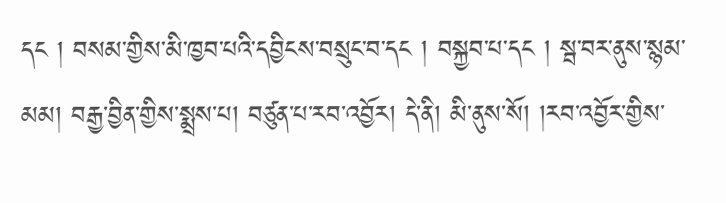དང ། བསམ་གྱིས་མི་ཁྱབ་པའི་དབྱིངས་བསྲུང་བ་དང ། བསྐྱབ་པ་དང ། སྦ་བར་ནུས་སྙམ་མམ། བརྒྱ་བྱིན་གྱིས་སྨྲས་པ། བཙུན་པ་རབ་འབྱོར། དེ་ནི། མི་ནུས་སོ། །རབ་འབྱོར་གྱིས་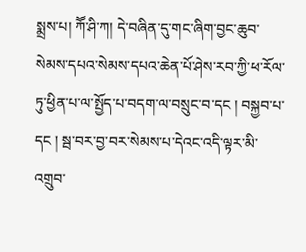སྨྲས་པ། ཀཽ་ཤི་ཀ། དེ་བཞིན་དུ་གང་ཞིག་བྱང་ཆུབ་སེམས་དཔའ་སེམས་དཔའ་ཆེན་པོ་ཤེས་རབ་ཀྱི་ཕ་རོལ་ཏུ་ཕྱིན་པ་ལ་སྤྱོད་པ་བདག་ལ་བསྲུང་བ་དང ། བསྐྱབ་པ་དང ། སྦ་བར་བྱ་བར་སེམས་པ་དེའང་འདི་ལྟར་མི་འགྲུབ་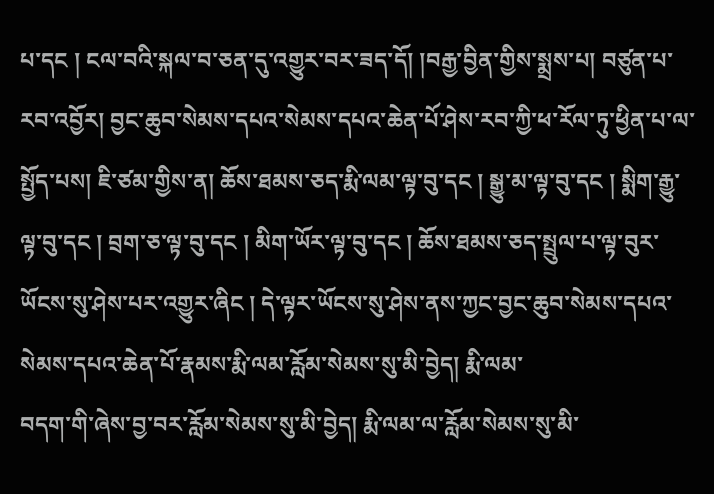པ་དང ། ངལ་བའི་སྐལ་བ་ཅན་དུ་འགྱུར་བར་ཟད་དོ། །བརྒྱ་བྱིན་གྱིས་སྨྲས་པ། བཙུན་པ་རབ་འབྱོར། བྱང་ཆུབ་སེམས་དཔའ་སེམས་དཔའ་ཆེན་པོ་ཤེས་རབ་ཀྱི་ཕ་རོལ་ཏུ་ཕྱིན་པ་ལ་སྤྱོད་པས། ཇི་ཙམ་གྱིས་ན། ཆོས་ཐམས་ཅད་རྨི་ལམ་ལྟ་བུ་དང ། སྒྱུ་མ་ལྟ་བུ་དང ། སྨིག་རྒྱུ་ལྟ་བུ་དང ། བྲག་ཅ་ལྟ་བུ་དང ། མིག་ཡོར་ལྟ་བུ་དང ། ཆོས་ཐམས་ཅད་སྤྲུལ་པ་ལྟ་བུར་ཡོངས་སུ་ཤེས་པར་འགྱུར་ཞིང ། དེ་ལྟར་ཡོངས་སུ་ཤེས་ནས་ཀྱང་བྱང་ཆུབ་སེམས་དཔའ་སེམས་དཔའ་ཆེན་པོ་རྣམས་རྨི་ལམ་རློམ་སེམས་སུ་མི་བྱེད། རྨི་ལམ་
བདག་གི་ཞེས་བྱ་བར་རློམ་སེམས་སུ་མི་བྱེད། རྨི་ལམ་ལ་རློམ་སེམས་སུ་མི་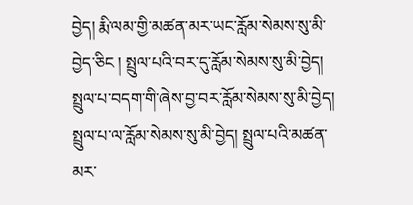བྱེད། རྨི་ལམ་གྱི་མཚན་མར་ཡང་རློམ་སེམས་སུ་མི་བྱེད་ཅིང ། སྤྲུལ་པའི་བར་དུ་རློམ་སེམས་སུ་མི་བྱེད། སྤྲུལ་པ་བདག་གི་ཞེས་བྱ་བར་རློམ་སེམས་སུ་མི་བྱེད། སྤྲུལ་པ་ལ་རློམ་སེམས་སུ་མི་བྱེད། སྤྲུལ་པའི་མཚན་མར་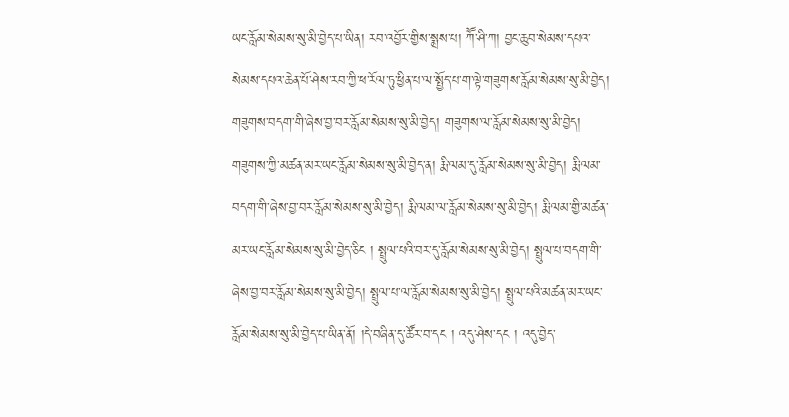ཡང་རློམ་སེམས་སུ་མི་བྱེད་པ་ཡིན། རབ་འབྱོར་གྱིས་སྨྲས་པ། ཀཽ་ཤི་ཀ། བྱང་ཆུབ་སེམས་དཔའ་སེམས་དཔའ་ཆེན་པོ་ཤེས་རབ་ཀྱི་ཕ་རོལ་ཏུ་ཕྱིན་པ་ལ་སྤྱོད་པ་ག་ལྟེ་གཟུགས་རློམ་སེམས་སུ་མི་བྱེད། གཟུགས་བདག་གི་ཞེས་བྱ་བར་རློམ་སེམས་སུ་མི་བྱེད། གཟུགས་ལ་རློམ་སེམས་སུ་མི་བྱེད། གཟུགས་ཀྱི་མཚན་མར་ཡང་རློམ་སེམས་སུ་མི་བྱེད་ན། རྨི་ལམ་དུ་རློམ་སེམས་སུ་མི་བྱེད། རྨི་ལམ་བདག་གི་ཞེས་བྱ་བར་རློམ་སེམས་སུ་མི་བྱེད། རྨི་ལམ་ལ་རློམ་སེམས་སུ་མི་བྱེད། རྨི་ལམ་གྱི་མཚན་མར་ཡང་རློམ་སེམས་སུ་མི་བྱེད་ཅིང ། སྤྲུལ་པའི་བར་དུ་རློམ་སེམས་སུ་མི་བྱེད། སྤྲུལ་པ་བདག་གི་ཞེས་བྱ་བར་རློམ་སེམས་སུ་མི་བྱེད། སྤྲུལ་པ་ལ་རློམ་སེམས་སུ་མི་བྱེད། སྤྲུལ་པའི་མཚན་མར་ཡང་རློམ་སེམས་སུ་མི་བྱེད་པ་ཡིན་ནོ། །དེ་བཞིན་དུ་ཚོར་བ་དང ། འདུ་ཤེས་དང ། འདུ་བྱེད་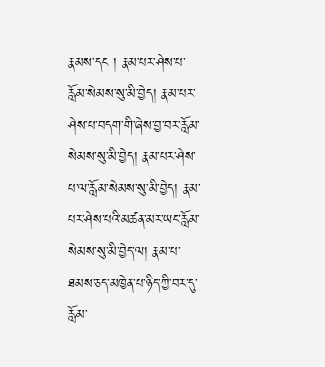རྣམས་དང ། རྣམ་པར་ཤེས་པ་རློམ་སེམས་སུ་མི་བྱེད། རྣམ་པར་ཤེས་པ་བདག་གི་ཞེས་བྱ་བར་རློམ་སེམས་སུ་མི་བྱེད། རྣམ་པར་ཤེས་པ་ལ་རློམ་སེམས་སུ་མི་བྱེད། རྣམ་པར་ཤེས་པའི་མཚན་མར་ཡང་རློམ་སེམས་སུ་མི་བྱེད་ལ། རྣམ་པ་ཐམས་ཅད་མཁྱེན་པ་ཉིད་ཀྱི་བར་དུ་རློམ་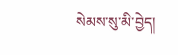སེམས་སུ་མི་བྱེད།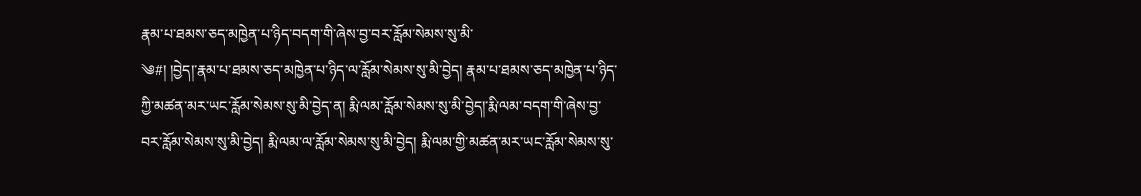རྣམ་པ་ཐམས་ཅད་མཁྱེན་པ་ཉིད་བདག་གི་ཞེས་བྱ་བར་རློམ་སེམས་སུ་མི་
༄#། །བྱེད།་རྣམ་པ་ཐམས་ཅད་མཁྱེན་པ་ཉིད་ལ་རློམ་སེམས་སུ་མི་བྱེད། རྣམ་པ་ཐམས་ཅད་མཁྱེན་པ་ཉིད་ཀྱི་མཚན་མར་ཡང་རློམ་སེམས་སུ་མི་བྱེད་ན། རྨི་ལམ་རློམ་སེམས་སུ་མི་བྱེད།་རྨི་ལམ་བདག་གི་ཞེས་བྱ་བར་རློམ་སེམས་སུ་མི་བྱེད། རྨི་ལམ་ལ་རློམ་སེམས་སུ་མི་བྱེད། རྨི་ལམ་གྱི་མཚན་མར་ཡང་རློམ་སེམས་སུ་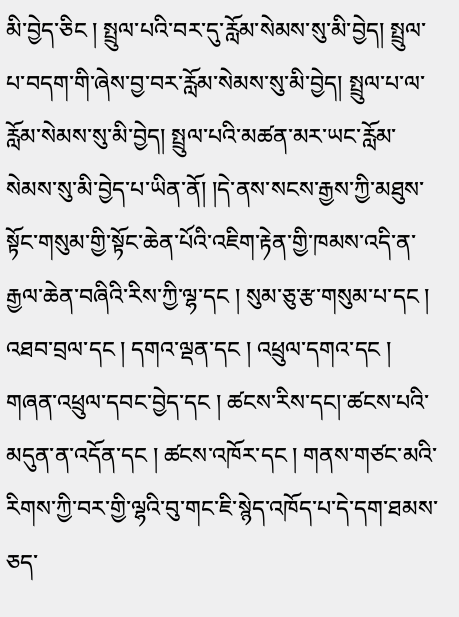མི་བྱེད་ཅིང ། སྤྲུལ་པའི་བར་དུ་རློམ་སེམས་སུ་མི་བྱེད། སྤྲུལ་པ་བདག་གི་ཞེས་བྱ་བར་རློམ་སེམས་སུ་མི་བྱེད། སྤྲུལ་པ་ལ་རློམ་སེམས་སུ་མི་བྱེད། སྤྲུལ་པའི་མཚན་མར་ཡང་རློམ་སེམས་སུ་མི་བྱེད་པ་ཡིན་ནོ། །དེ་ནས་སངས་རྒྱས་ཀྱི་མཐུས་སྟོང་གསུམ་གྱི་སྟོང་ཆེན་པོའི་འཇིག་རྟེན་གྱི་ཁམས་འདི་ན་རྒྱལ་ཆེན་བཞིའི་རིས་ཀྱི་ལྷ་དང ། སུམ་ཅུ་རྩ་གསུམ་པ་དང ། འཐབ་བྲལ་དང ། དགའ་ལྡན་དང ། འཕྲུལ་དགའ་དང ། གཞན་འཕྲུལ་དབང་བྱེད་དང ། ཚངས་རིས་དང།་ཚངས་པའི་མདུན་ན་འདོན་དང ། ཚངས་འཁོར་དང ། གནས་གཙང་མའི་རིགས་ཀྱི་བར་གྱི་ལྷའི་བུ་གང་ཇི་སྙེད་འཁོད་པ་དེ་དག་ཐམས་ཅད་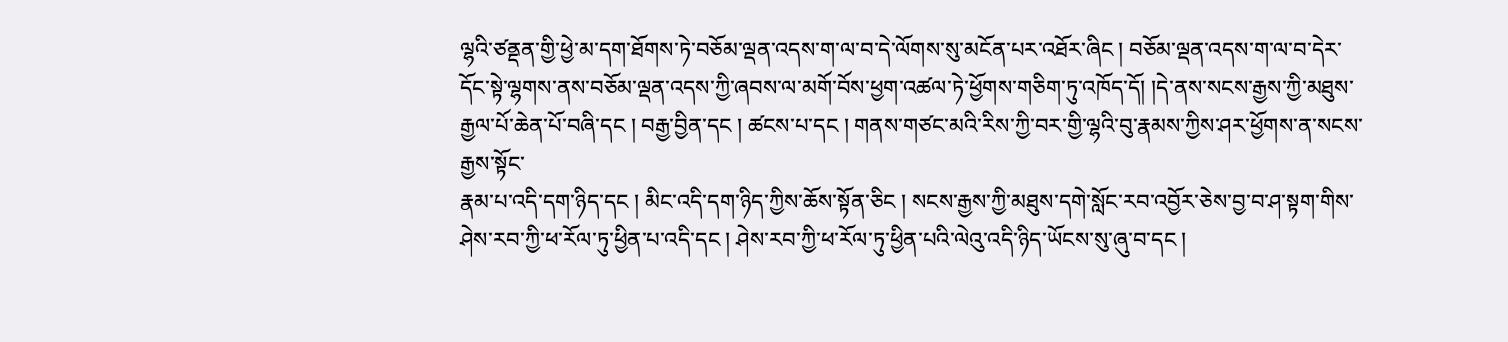ལྷའི་ཙནྡན་གྱི་ཕྱེ་མ་དག་ཐོགས་ཏེ་བཅོམ་ལྡན་འདས་ག་ལ་བ་དེ་ལོགས་སུ་མངོན་པར་འཐོར་ཞིང ། བཅོམ་ལྡན་འདས་ག་ལ་བ་དེར་དོང་སྟེ་ལྷགས་ནས་བཅོམ་ལྡན་འདས་ཀྱི་ཞབས་ལ་མགོ་བོས་ཕྱག་འཚལ་ཏེ་ཕྱོགས་གཅིག་ཏུ་འཁོད་དོ། །དེ་ནས་སངས་རྒྱས་ཀྱི་མཐུས་རྒྱལ་པོ་ཆེན་པོ་བཞི་དང ། བརྒྱ་བྱིན་དང ། ཚངས་པ་དང ། གནས་གཙང་མའི་རིས་ཀྱི་བར་གྱི་ལྷའི་བུ་རྣམས་ཀྱིས་ཤར་ཕྱོགས་ན་སངས་རྒྱས་སྟོང་
རྣམ་པ་འདི་དག་ཉིད་དང ། མིང་འདི་དག་ཉིད་ཀྱིས་ཆོས་སྟོན་ཅིང ། སངས་རྒྱས་ཀྱི་མཐུས་དགེ་སློང་རབ་འབྱོར་ཅེས་བྱ་བ་ཤ་སྟག་གིས་ཤེས་རབ་ཀྱི་ཕ་རོལ་ཏུ་ཕྱིན་པ་འདི་དང ། ཤེས་རབ་ཀྱི་ཕ་རོལ་ཏུ་ཕྱིན་པའི་ལེའུ་འདི་ཉིད་ཡོངས་སུ་ཞུ་བ་དང །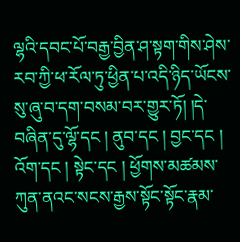ལྷའི་དབང་པོ་བརྒྱ་བྱིན་ཤ་སྟག་གིས་ཤེས་རབ་ཀྱི་ཕ་རོལ་ཏུ་ཕྱིན་པ་འདི་ཉིད་ཡོངས་སུ་ཞུ་བ་དག་བསམ་བར་གྱུར་ཏོ། །དེ་བཞིན་དུ་ལྷོ་དང ། ནུབ་དང ། བྱང་དང ། འོག་དང ། སྟེང་དང ། ཕྱོགས་མཚམས་ཀུན་ནའང་སངས་རྒྱས་སྟོང་སྟོང་རྣམ་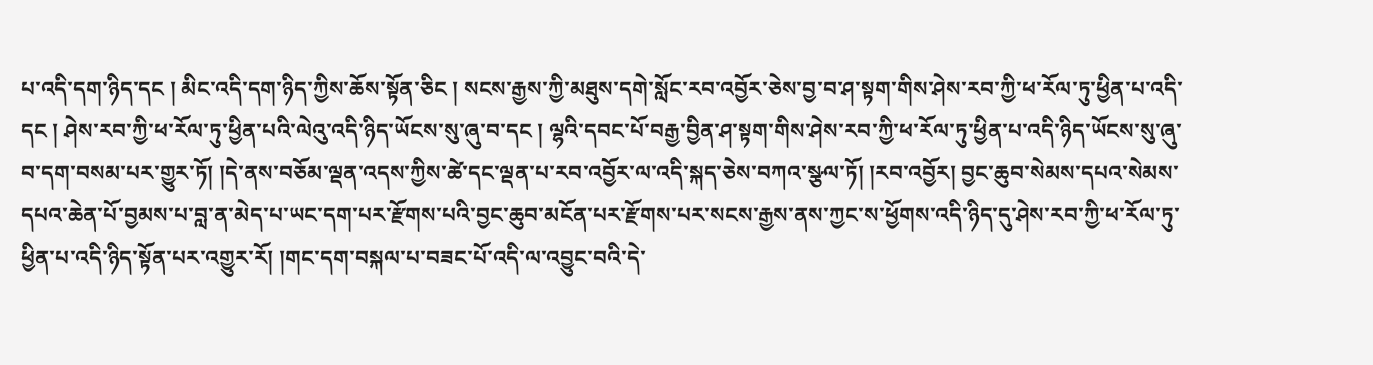པ་འདི་དག་ཉིད་དང ། མིང་འདི་དག་ཉིད་ཀྱིས་ཆོས་སྟོན་ཅིང ། སངས་རྒྱས་ཀྱི་མཐུས་དགེ་སློང་རབ་འབྱོར་ཅེས་བྱ་བ་ཤ་སྟག་གིས་ཤེས་རབ་ཀྱི་ཕ་རོལ་ཏུ་ཕྱིན་པ་འདི་དང ། ཤེས་རབ་ཀྱི་ཕ་རོལ་ཏུ་ཕྱིན་པའི་ལེའུ་འདི་ཉིད་ཡོངས་སུ་ཞུ་བ་དང ། ལྷའི་དབང་པོ་བརྒྱ་བྱིན་ཤ་སྟག་གིས་ཤེས་རབ་ཀྱི་ཕ་རོལ་ཏུ་ཕྱིན་པ་འདི་ཉིད་ཡོངས་སུ་ཞུ་བ་དག་བསམ་པར་གྱུར་ཏོ། །དེ་ནས་བཅོམ་ལྡན་འདས་ཀྱིས་ཚེ་དང་ལྡན་པ་རབ་འབྱོར་ལ་འདི་སྐད་ཅེས་བཀའ་སྩལ་ཏོ། །རབ་འབྱོར། བྱང་ཆུབ་སེམས་དཔའ་སེམས་དཔའ་ཆེན་པོ་བྱམས་པ་བླ་ན་མེད་པ་ཡང་དག་པར་རྫོགས་པའི་བྱང་ཆུབ་མངོན་པར་རྫོགས་པར་སངས་རྒྱས་ནས་ཀྱང་ས་ཕྱོགས་འདི་ཉིད་དུ་ཤེས་རབ་ཀྱི་ཕ་རོལ་ཏུ་ཕྱིན་པ་འདི་ཉིད་སྟོན་པར་འགྱུར་རོ། །གང་དག་བསྐལ་པ་བཟང་པོ་འདི་ལ་འབྱུང་བའི་དེ་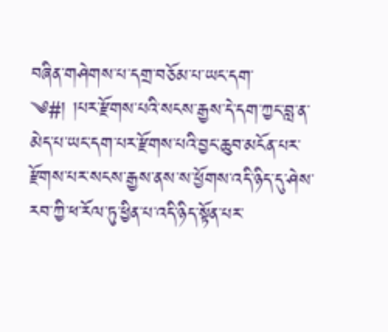བཞིན་གཤེགས་པ་དགྲ་བཅོམ་པ་ཡང་དག་
༄#། །པར་རྫོགས་པའི་སངས་རྒྱས་དེ་དག་ཀྱང་བླ་ན་མེད་པ་ཡང་དག་པར་རྫོགས་པའི་བྱང་ཆུབ་མངོན་པར་རྫོགས་པར་སངས་རྒྱས་ནས་ས་ཕྱོགས་འདི་ཉིད་དུ་ཤེས་རབ་ཀྱི་ཕ་རོལ་ཏུ་ཕྱིན་པ་འདི་ཉིད་སྟོན་པར་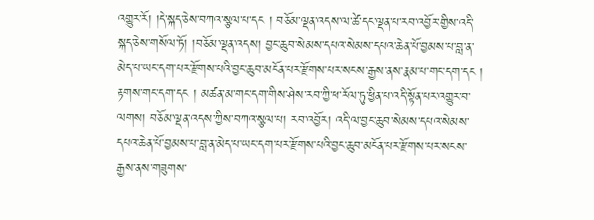འགྱུར་རོ། །དེ་སྐད་ཅེས་བཀའ་སྩལ་པ་དང ། བཅོམ་ལྡན་འདས་ལ་ཚེ་དང་ལྡན་པ་རབ་འབྱོར་གྱིས་འདི་སྐད་ཅེས་གསོལ་ཏོ། །བཅོམ་ལྡན་འདས། བྱང་ཆུབ་སེམས་དཔའ་སེམས་དཔའ་ཆེན་པོ་བྱམས་པ་བླ་ན་མེད་པ་ཡང་དག་པར་རྫོགས་པའི་བྱང་ཆུབ་མངོན་པར་རྫོགས་པར་སངས་རྒྱས་ནས་རྣམ་པ་གང་དག་དང ། རྟགས་གང་དག་དང ། མཚན་མ་གང་དག་གིས་ཤེས་རབ་ཀྱི་ཕ་རོལ་ཏུ་ཕྱིན་པ་འདི་སྟོན་པར་འགྱུར་བ་ལགས། བཅོམ་ལྡན་འདས་ཀྱིས་བཀའ་སྩལ་པ། རབ་འབྱོར། འདི་ལ་བྱང་ཆུབ་སེམས་དཔའ་སེམས་དཔའ་ཆེན་པོ་བྱམས་པ་བླ་ན་མེད་པ་ཡང་དག་པར་རྫོགས་པའི་བྱང་ཆུབ་མངོན་པར་རྫོགས་པར་སངས་རྒྱས་ནས་གཟུགས་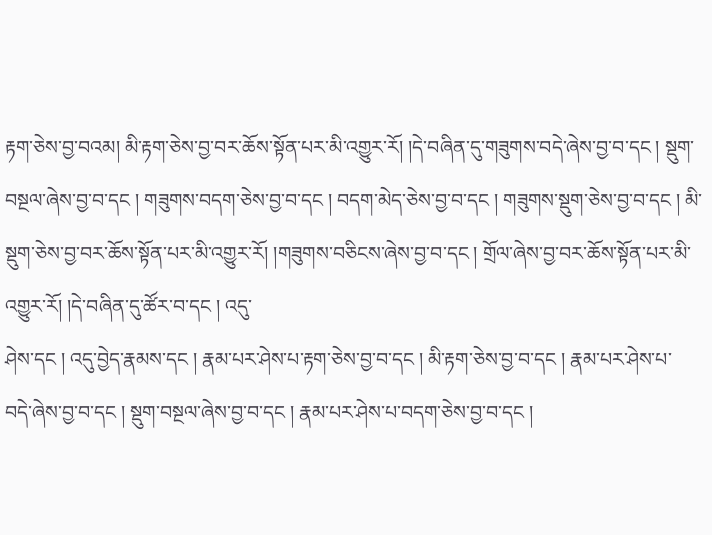རྟག་ཅེས་བྱ་བའམ། མི་རྟག་ཅེས་བྱ་བར་ཆོས་སྟོན་པར་མི་འགྱུར་རོ། །དེ་བཞིན་དུ་གཟུགས་བདེ་ཞེས་བྱ་བ་དང ། སྡུག་བསྔལ་ཞེས་བྱ་བ་དང ། གཟུགས་བདག་ཅེས་བྱ་བ་དང ། བདག་མེད་ཅེས་བྱ་བ་དང ། གཟུགས་སྡུག་ཅེས་བྱ་བ་དང ། མི་སྡུག་ཅེས་བྱ་བར་ཆོས་སྟོན་པར་མི་འགྱུར་རོ། །གཟུགས་བཅིངས་ཞེས་བྱ་བ་དང ། གྲོལ་ཞེས་བྱ་བར་ཆོས་སྟོན་པར་མི་འགྱུར་རོ། །དེ་བཞིན་དུ་ཚོར་བ་དང ། འདུ་
ཤེས་དང ། འདུ་བྱེད་རྣམས་དང ། རྣམ་པར་ཤེས་པ་རྟག་ཅེས་བྱ་བ་དང ། མི་རྟག་ཅེས་བྱ་བ་དང ། རྣམ་པར་ཤེས་པ་བདེ་ཞེས་བྱ་བ་དང ། སྡུག་བསྔལ་ཞེས་བྱ་བ་དང ། རྣམ་པར་ཤེས་པ་བདག་ཅེས་བྱ་བ་དང །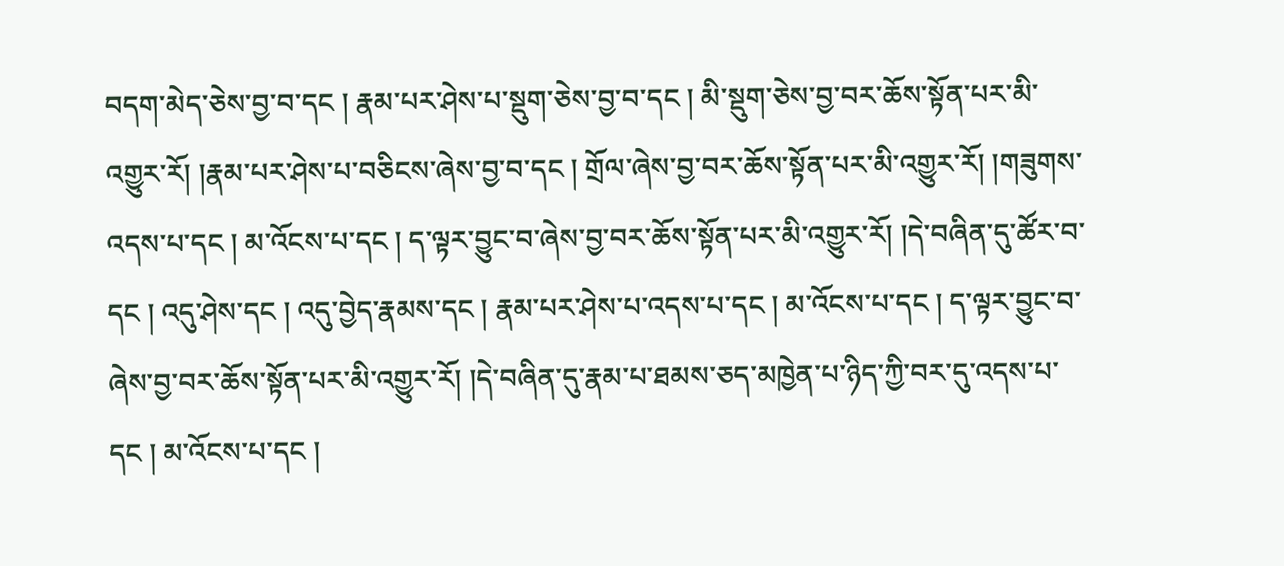བདག་མེད་ཅེས་བྱ་བ་དང ། རྣམ་པར་ཤེས་པ་སྡུག་ཅེས་བྱ་བ་དང ། མི་སྡུག་ཅེས་བྱ་བར་ཆོས་སྟོན་པར་མི་འགྱུར་རོ། །རྣམ་པར་ཤེས་པ་བཅིངས་ཞེས་བྱ་བ་དང ། གྲོལ་ཞེས་བྱ་བར་ཆོས་སྟོན་པར་མི་འགྱུར་རོ། །གཟུགས་འདས་པ་དང ། མ་འོངས་པ་དང ། ད་ལྟར་བྱུང་བ་ཞེས་བྱ་བར་ཆོས་སྟོན་པར་མི་འགྱུར་རོ། །དེ་བཞིན་དུ་ཚོར་བ་དང ། འདུ་ཤེས་དང ། འདུ་བྱེད་རྣམས་དང ། རྣམ་པར་ཤེས་པ་འདས་པ་དང ། མ་འོངས་པ་དང ། ད་ལྟར་བྱུང་བ་ཞེས་བྱ་བར་ཆོས་སྟོན་པར་མི་འགྱུར་རོ། །དེ་བཞིན་དུ་རྣམ་པ་ཐམས་ཅད་མཁྱེན་པ་ཉིད་ཀྱི་བར་དུ་འདས་པ་དང ། མ་འོངས་པ་དང །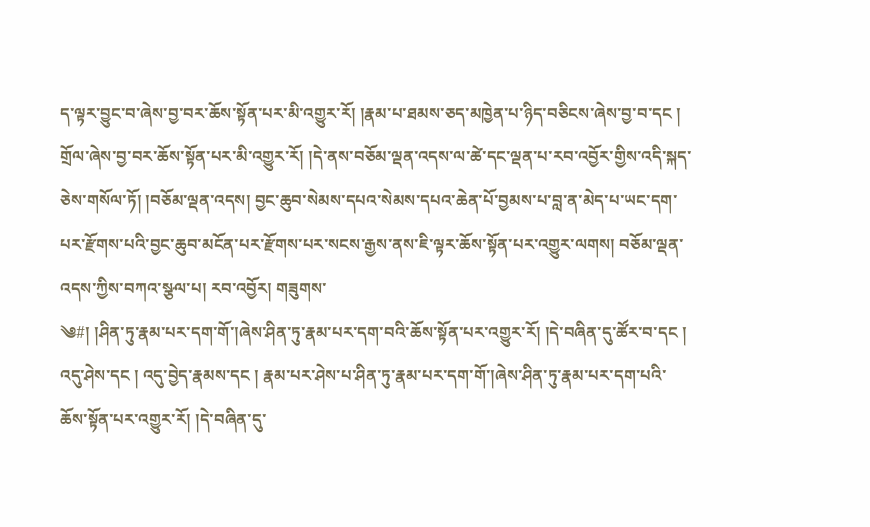ད་ལྟར་བྱུང་བ་ཞེས་བྱ་བར་ཆོས་སྟོན་པར་མི་འགྱུར་རོ། །རྣམ་པ་ཐམས་ཅད་མཁྱེན་པ་ཉིད་བཅིངས་ཞེས་བྱ་བ་དང ། གྲོལ་ཞེས་བྱ་བར་ཆོས་སྟོན་པར་མི་འགྱུར་རོ། །དེ་ནས་བཅོམ་ལྡན་འདས་ལ་ཚེ་དང་ལྡན་པ་རབ་འབྱོར་གྱིས་འདི་སྐད་ཅེས་གསོལ་ཏོ། །བཅོམ་ལྡན་འདས། བྱང་ཆུབ་སེམས་དཔའ་སེམས་དཔའ་ཆེན་པོ་བྱམས་པ་བླ་ན་མེད་པ་ཡང་དག་པར་རྫོགས་པའི་བྱང་ཆུབ་མངོན་པར་རྫོགས་པར་སངས་རྒྱས་ནས་ཇི་ལྟར་ཆོས་སྟོན་པར་འགྱུར་ལགས། བཅོམ་ལྡན་འདས་ཀྱིས་བཀའ་སྩལ་པ། རབ་འབྱོར། གཟུགས་
༄#། །ཤིན་ཏུ་རྣམ་པར་དག་གོ་།ཞེས་ཤིན་ཏུ་རྣམ་པར་དག་བའི་ཆོས་སྟོན་པར་འགྱུར་རོ། །དེ་བཞིན་དུ་ཚོར་བ་དང ། འདུ་ཤེས་དང ། འདུ་བྱེད་རྣམས་དང ། རྣམ་པར་ཤེས་པ་ཤིན་ཏུ་རྣམ་པར་དག་གོ་།ཞེས་ཤིན་ཏུ་རྣམ་པར་དག་པའི་ཆོས་སྟོན་པར་འགྱུར་རོ། །དེ་བཞིན་དུ་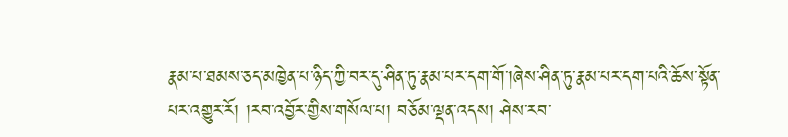རྣམ་པ་ཐམས་ཅད་མཁྱེན་པ་ཉིད་ཀྱི་བར་དུ་ཤིན་ཏུ་རྣམ་པར་དག་གོ་།ཞེས་ཤིན་ཏུ་རྣམ་པར་དག་པའི་ཆོས་སྟོན་པར་འགྱུར་རོ། །རབ་འབྱོར་གྱིས་གསོལ་པ། བཅོམ་ལྡན་འདས། ཤེས་རབ་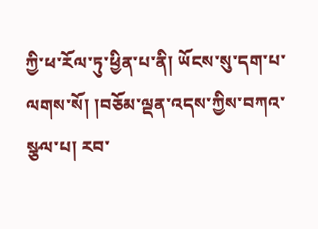ཀྱི་ཕ་རོལ་ཏུ་ཕྱིན་པ་ནི། ཡོངས་སུ་དག་པ་ལགས་སོ། །བཅོམ་ལྡན་འདས་ཀྱིས་བཀའ་སྩལ་པ། རབ་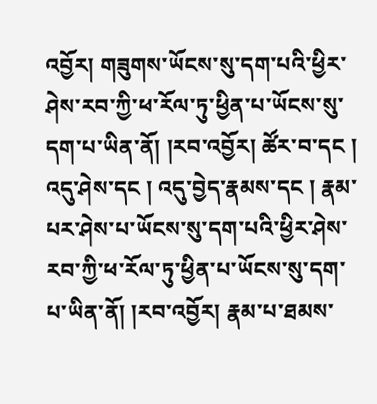འབྱོར། གཟུགས་ཡོངས་སུ་དག་པའི་ཕྱིར་ཤེས་རབ་ཀྱི་ཕ་རོལ་ཏུ་ཕྱིན་པ་ཡོངས་སུ་དག་པ་ཡིན་ནོ། །རབ་འབྱོར། ཚོར་བ་དང ། འདུ་ཤེས་དང ། འདུ་བྱེད་རྣམས་དང ། རྣམ་པར་ཤེས་པ་ཡོངས་སུ་དག་པའི་ཕྱིར་ཤེས་རབ་ཀྱི་ཕ་རོལ་ཏུ་ཕྱིན་པ་ཡོངས་སུ་དག་པ་ཡིན་ནོ། །རབ་འབྱོར། རྣམ་པ་ཐམས་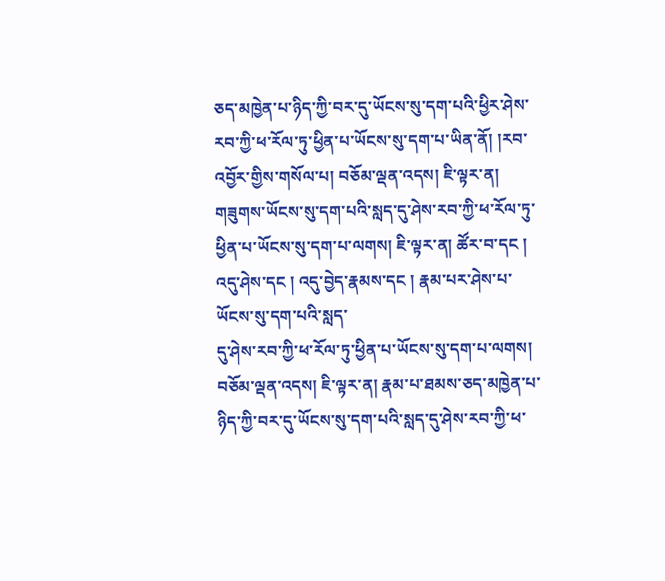ཅད་མཁྱེན་པ་ཉིད་ཀྱི་བར་དུ་ཡོངས་སུ་དག་པའི་ཕྱིར་ཤེས་རབ་ཀྱི་ཕ་རོལ་ཏུ་ཕྱིན་པ་ཡོངས་སུ་དག་པ་ཡིན་ནོ། །རབ་འབྱོར་གྱིས་གསོལ་པ། བཅོམ་ལྡན་འདས། ཇི་ལྟར་ན། གཟུགས་ཡོངས་སུ་དག་པའི་སླད་དུ་ཤེས་རབ་ཀྱི་ཕ་རོལ་ཏུ་ཕྱིན་པ་ཡོངས་སུ་དག་པ་ལགས། ཇི་ལྟར་ན། ཚོར་བ་དང ། འདུ་ཤེས་དང ། འདུ་བྱེད་རྣམས་དང ། རྣམ་པར་ཤེས་པ་ཡོངས་སུ་དག་པའི་སླད་
དུ་ཤེས་རབ་ཀྱི་ཕ་རོལ་ཏུ་ཕྱིན་པ་ཡོངས་སུ་དག་པ་ལགས། བཅོམ་ལྡན་འདས། ཇི་ལྟར་ན། རྣམ་པ་ཐམས་ཅད་མཁྱེན་པ་ཉིད་ཀྱི་བར་དུ་ཡོངས་སུ་དག་པའི་སླད་དུ་ཤེས་རབ་ཀྱི་ཕ་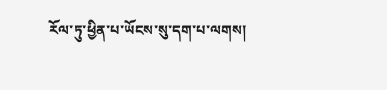རོལ་ཏུ་ཕྱིན་པ་ཡོངས་སུ་དག་པ་ལགས།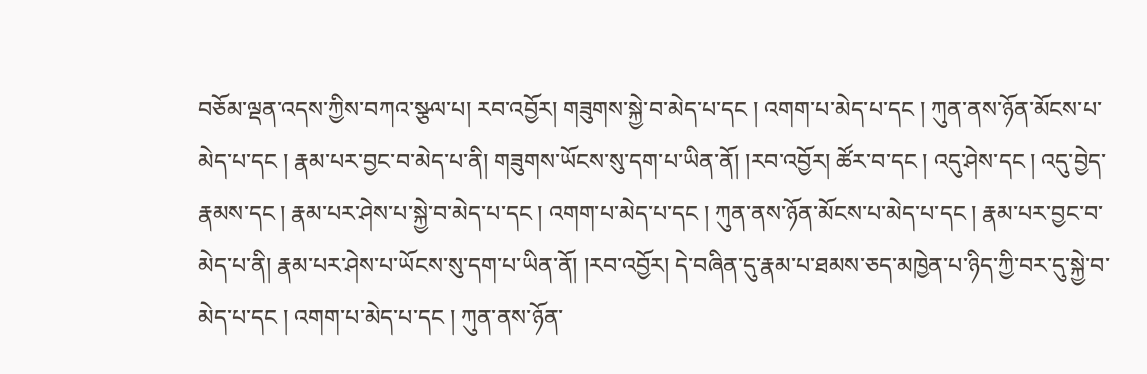བཅོམ་ལྡན་འདས་ཀྱིས་བཀའ་སྩལ་པ། རབ་འབྱོར། གཟུགས་སྐྱེ་བ་མེད་པ་དང ། འགག་པ་མེད་པ་དང ། ཀུན་ནས་ཉོན་མོངས་པ་མེད་པ་དང ། རྣམ་པར་བྱང་བ་མེད་པ་ནི། གཟུགས་ཡོངས་སུ་དག་པ་ཡིན་ནོ། །རབ་འབྱོར། ཚོར་བ་དང ། འདུ་ཤེས་དང ། འདུ་བྱེད་རྣམས་དང ། རྣམ་པར་ཤེས་པ་སྐྱེ་བ་མེད་པ་དང ། འགག་པ་མེད་པ་དང ། ཀུན་ནས་ཉོན་མོངས་པ་མེད་པ་དང ། རྣམ་པར་བྱང་བ་མེད་པ་ནི། རྣམ་པར་ཤེས་པ་ཡོངས་སུ་དག་པ་ཡིན་ནོ། །རབ་འབྱོར། དེ་བཞིན་དུ་རྣམ་པ་ཐམས་ཅད་མཁྱེན་པ་ཉིད་ཀྱི་བར་དུ་སྐྱེ་བ་མེད་པ་དང ། འགག་པ་མེད་པ་དང ། ཀུན་ནས་ཉོན་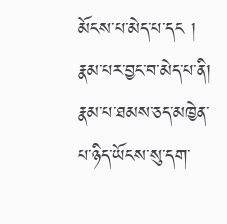མོངས་པ་མེད་པ་དང ། རྣམ་པར་བྱང་བ་མེད་པ་ནི། རྣམ་པ་ཐམས་ཅད་མཁྱེན་པ་ཉིད་ཡོངས་སུ་དག་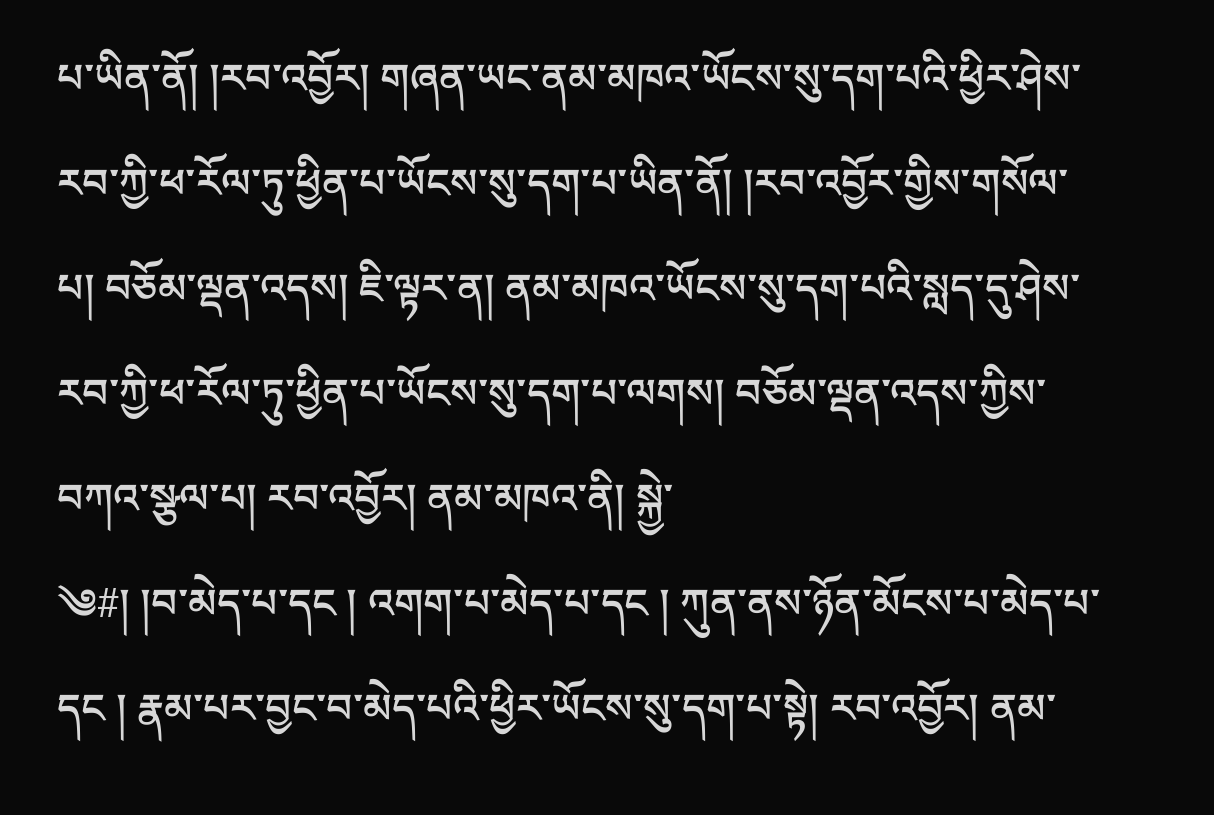པ་ཡིན་ནོ། །རབ་འབྱོར། གཞན་ཡང་ནམ་མཁའ་ཡོངས་སུ་དག་པའི་ཕྱིར་ཤེས་རབ་ཀྱི་ཕ་རོལ་ཏུ་ཕྱིན་པ་ཡོངས་སུ་དག་པ་ཡིན་ནོ། །རབ་འབྱོར་གྱིས་གསོལ་པ། བཅོམ་ལྡན་འདས། ཇི་ལྟར་ན། ནམ་མཁའ་ཡོངས་སུ་དག་པའི་སླད་དུ་ཤེས་རབ་ཀྱི་ཕ་རོལ་ཏུ་ཕྱིན་པ་ཡོངས་སུ་དག་པ་ལགས། བཅོམ་ལྡན་འདས་ཀྱིས་བཀའ་སྩལ་པ། རབ་འབྱོར། ནམ་མཁའ་ནི། སྐྱེ་
༄#། །བ་མེད་པ་དང ། འགག་པ་མེད་པ་དང ། ཀུན་ནས་ཉོན་མོངས་པ་མེད་པ་དང ། རྣམ་པར་བྱང་བ་མེད་པའི་ཕྱིར་ཡོངས་སུ་དག་པ་སྟེ། རབ་འབྱོར། ནམ་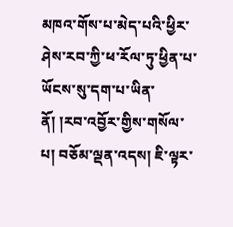མཁའ་གོས་པ་མེད་པའི་ཕྱིར་ཤེས་རབ་ཀྱི་ཕ་རོལ་ཏུ་ཕྱིན་པ་ཡོངས་སུ་དག་པ་ཡིན་ནོ། །རབ་འབྱོར་གྱིས་གསོལ་པ། བཅོམ་ལྡན་འདས། ཇི་ལྟར་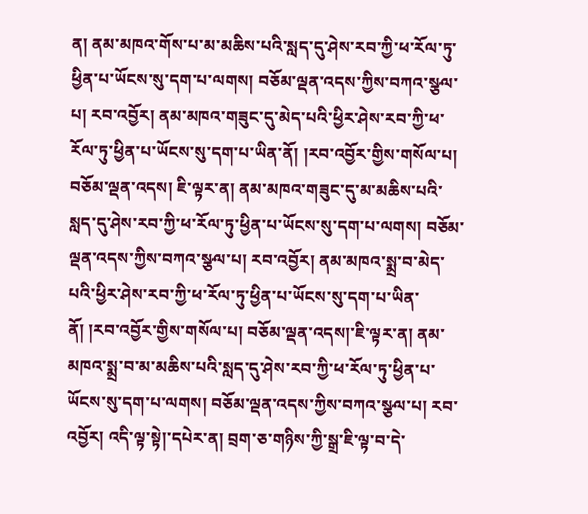ན། ནམ་མཁའ་གོས་པ་མ་མཆིས་པའི་སླད་དུ་ཤེས་རབ་ཀྱི་ཕ་རོལ་ཏུ་ཕྱིན་པ་ཡོངས་སུ་དག་པ་ལགས། བཅོམ་ལྡན་འདས་ཀྱིས་བཀའ་སྩལ་པ། རབ་འབྱོར། ནམ་མཁའ་གཟུང་དུ་མེད་པའི་ཕྱིར་ཤེས་རབ་ཀྱི་ཕ་རོལ་ཏུ་ཕྱིན་པ་ཡོངས་སུ་དག་པ་ཡིན་ནོ། །རབ་འབྱོར་གྱིས་གསོལ་པ། བཅོམ་ལྡན་འདས། ཇི་ལྟར་ན། ནམ་མཁའ་གཟུང་དུ་མ་མཆིས་པའི་སླད་དུ་ཤེས་རབ་ཀྱི་ཕ་རོལ་ཏུ་ཕྱིན་པ་ཡོངས་སུ་དག་པ་ལགས། བཅོམ་ལྡན་འདས་ཀྱིས་བཀའ་སྩལ་པ། རབ་འབྱོར། ནམ་མཁའ་སྨྲ་བ་མེད་པའི་ཕྱིར་ཤེས་རབ་ཀྱི་ཕ་རོལ་ཏུ་ཕྱིན་པ་ཡོངས་སུ་དག་པ་ཡིན་ནོ། །རབ་འབྱོར་གྱིས་གསོལ་པ། བཅོམ་ལྡན་འདས།་ཇི་ལྟར་ན། ནམ་མཁའ་སྨྲ་བ་མ་མཆིས་པའི་སླད་དུ་ཤེས་རབ་ཀྱི་ཕ་རོལ་ཏུ་ཕྱིན་པ་ཡོངས་སུ་དག་པ་ལགས། བཅོམ་ལྡན་འདས་ཀྱིས་བཀའ་སྩལ་པ། རབ་འབྱོར། འདི་ལྟ་སྟེ།་དཔེར་ན། བྲག་ཅ་གཉིས་ཀྱི་སྒྲ་ཇི་ལྟ་བ་དེ་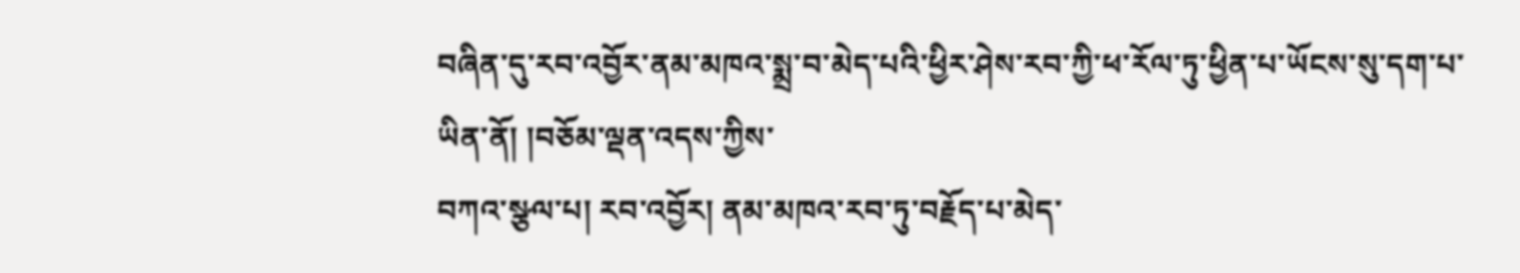བཞིན་དུ་རབ་འབྱོར་ནམ་མཁའ་སྨྲ་བ་མེད་པའི་ཕྱིར་ཤེས་རབ་ཀྱི་ཕ་རོལ་ཏུ་ཕྱིན་པ་ཡོངས་སུ་དག་པ་ཡིན་ནོ། །བཅོམ་ལྡན་འདས་ཀྱིས་
བཀའ་སྩལ་པ། རབ་འབྱོར། ནམ་མཁའ་རབ་ཏུ་བརྗོད་པ་མེད་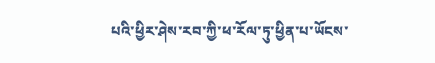པའི་ཕྱིར་ཤེས་རབ་ཀྱི་ཕ་རོལ་ཏུ་ཕྱིན་པ་ཡོངས་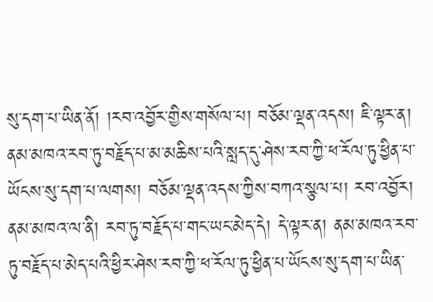སུ་དག་པ་ཡིན་ནོ། །རབ་འབྱོར་གྱིས་གསོལ་པ། བཅོམ་ལྡན་འདས། ཇི་ལྟར་ན། ནམ་མཁའ་རབ་ཏུ་བརྗོད་པ་མ་མཆིས་པའི་སླད་དུ་ཤེས་རབ་ཀྱི་ཕ་རོལ་ཏུ་ཕྱིན་པ་ཡོངས་སུ་དག་པ་ལགས། བཅོམ་ལྡན་འདས་ཀྱིས་བཀའ་སྩལ་པ། རབ་འབྱོར། ནམ་མཁའ་ལ་ནི། རབ་ཏུ་བརྗོད་པ་གང་ཡང་མེད་དེ། དེ་ལྟར་ན། ནམ་མཁའ་རབ་ཏུ་བརྗོད་པ་མེད་པའི་ཕྱིར་ཤེས་རབ་ཀྱི་ཕ་རོལ་ཏུ་ཕྱིན་པ་ཡོངས་སུ་དག་པ་ཡིན་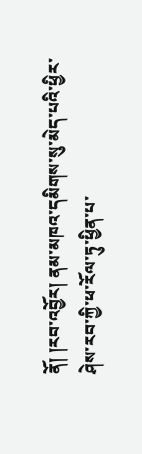ནོ། །རབ་འབྱོར། ནམ་མཁའ་དམིགས་སུ་མེད་པའི་ཕྱིར་ཤེས་རབ་ཀྱི་ཕ་རོལ་ཏུ་ཕྱིན་པ་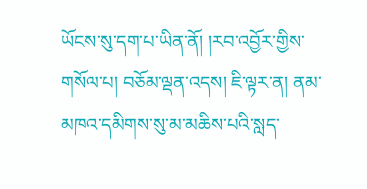ཡོངས་སུ་དག་པ་ཡིན་ནོ། །རབ་འབྱོར་གྱིས་གསོལ་པ། བཅོམ་ལྡན་འདས། ཇི་ལྟར་ན། ནམ་མཁའ་དམིགས་སུ་མ་མཆིས་པའི་སླད་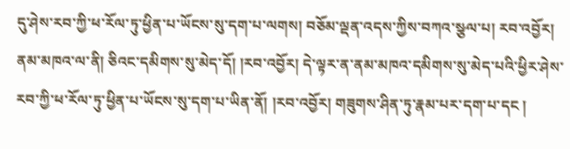དུ་ཤེས་རབ་ཀྱི་ཕ་རོལ་ཏུ་ཕྱིན་པ་ཡོངས་སུ་དག་པ་ལགས། བཅོམ་ལྡན་འདས་ཀྱིས་བཀའ་སྩལ་པ། རབ་འབྱོར། ནམ་མཁའ་ལ་ནི། ཅིའང་དམིགས་སུ་མེད་དོ། །རབ་འབྱོར། དེ་ལྟར་ན་ནམ་མཁའ་དམིགས་སུ་མེད་པའི་ཕྱིར་ཤེས་རབ་ཀྱི་ཕ་རོལ་ཏུ་ཕྱིན་པ་ཡོངས་སུ་དག་པ་ཡིན་ནོ། །རབ་འབྱོར། གཟུགས་ཤིན་ཏུ་རྣམ་པར་དག་པ་དང །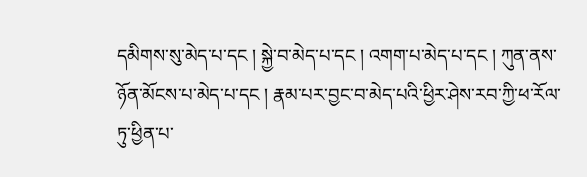དམིགས་སུ་མེད་པ་དང ། སྐྱེ་བ་མེད་པ་དང ། འགག་པ་མེད་པ་དང ། ཀུན་ནས་ཉོན་མོངས་པ་མེད་པ་དང ། རྣམ་པར་བྱང་བ་མེད་པའི་ཕྱིར་ཤེས་རབ་ཀྱི་ཕ་རོལ་ཏུ་ཕྱིན་པ་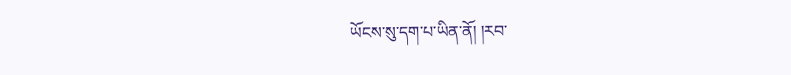ཡོངས་སུ་དག་པ་ཡིན་ནོ། །རབ་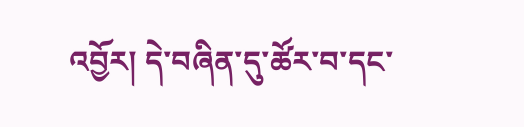འབྱོར། དེ་བཞིན་དུ་ཚོར་བ་དང་